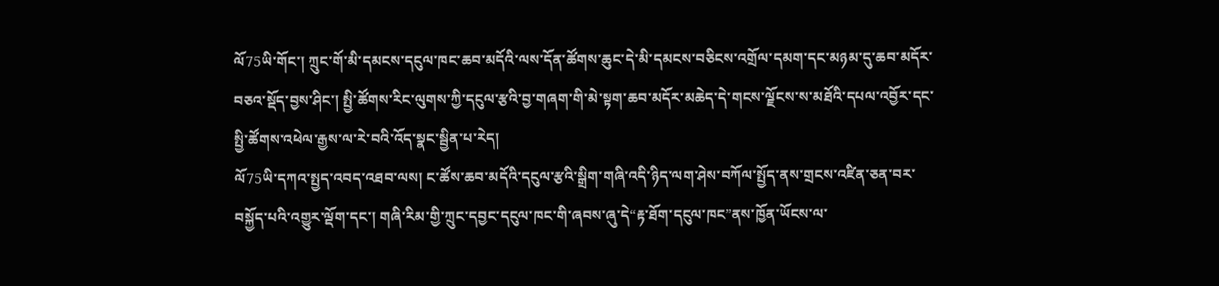ལོ75ཡི་གོང་། ཀྲུང་གོ་མི་དམངས་དངུལ་ཁང་ཆབ་མདོའི་ལས་དོན་ཚོགས་ཆུང་དེ་མི་དམངས་བཅིངས་འགྲོལ་དམག་དང་མཉམ་དུ་ཆབ་མདོར་བཅའ་སྡོད་བྱས་ཤིང་། སྤྱི་ཚོགས་རིང་ལུགས་ཀྱི་དངུལ་རྩའི་བྱ་གཞག་གི་མེ་སྟག་ཆབ་མདོར་མཆེད་དེ་གངས་ལྗོངས་ས་མཐོའི་དཔལ་འབྱོར་དང་སྤྱི་ཚོགས་འཕེལ་རྒྱས་ལ་རེ་བའི་འོད་སྣང་སྦྱིན་པ་རེད།
ལོ75ཡི་དཀའ་སྤྱད་འབད་འཐབ་ལས། ང་ཚོས་ཆབ་མདོའི་དངུལ་རྩའི་སྒྲིག་གཞི་འདི་ཉིད་ལག་ཤེས་བཀོལ་སྤྱོད་ནས་གྲངས་འཛིན་ཅན་བར་བསྐྱོད་པའི་འགྱུར་ལྡོག་དང་། གཞི་རིམ་གྱི་ཀྲུང་དབྱང་དངུལ་ཁང་གི་ཞབས་ཞུ་དེ“རྟ་ཐོག་དངུལ་ཁང”ནས་ཁྱོན་ཡོངས་ལ་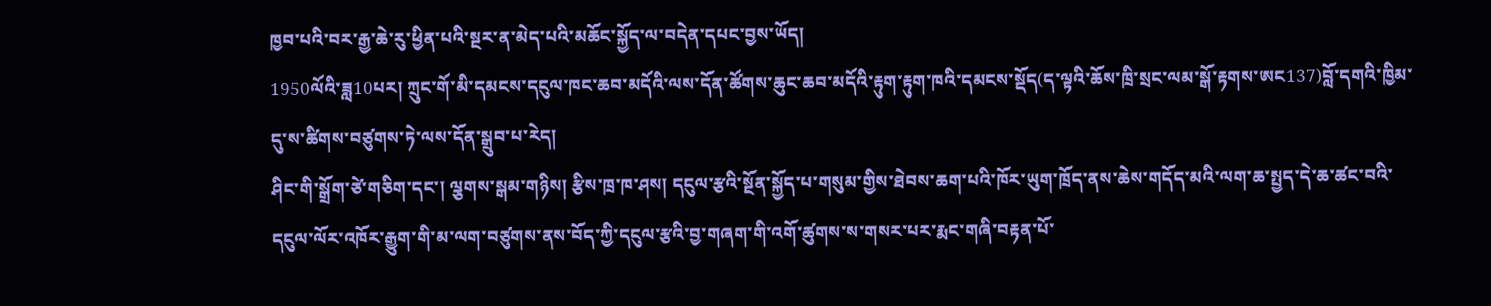ཁྱབ་པའི་བར་རྒྱ་ཆེ་རུ་ཕྱིན་པའི་སྔར་ན་མེད་པའི་མཆོང་སྐྱོད་ལ་བདེན་དཔང་བྱས་ཡོད།
1950ལོའི་ཟླ10པར། ཀྲུང་གོ་མི་དམངས་དངུལ་ཁང་ཆབ་མདོའི་ལས་དོན་ཚོགས་ཆུང་ཆབ་མདོའི་རྟུག་རྟུག་ཁའི་དམངས་སྡོད(ད་ལྟའི་ཆོས་ཁྲི་སྲང་ལམ་སྒོ་རྟགས་ཨང137)བློ་དགའི་ཁྱིམ་དུ་ས་ཚིགས་བཙུགས་ཏེ་ལས་དོན་སྒྲུབ་པ་རེད།
ཤིང་གི་སྒྲོག་ཙེ་གཅིག་དང་། ལྕགས་སྒམ་གཉིས། རྩིས་ཁྲ་ཁ་ཤས། དངུལ་རྩའི་སྔོན་སྐྱོད་པ་གསུམ་གྱིས་ཐེབས་ཆག་པའི་ཁོར་ཡུག་ཁྲོད་ནས་ཆེས་གདོད་མའི་ལག་ཆ་སྤྱད་དེ་ཆ་ཚང་བའི་དངུལ་ལོར་འཁོར་རྒྱུག་གི་མ་ལག་བཙུགས་ནས་བོད་ཀྱི་དངུལ་རྩའི་བྱ་གཞག་གི་འགོ་ཚུགས་ས་གསར་པར་རྨང་གཞི་བརྟན་པོ་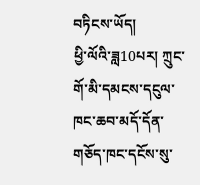བཏིངས་ཡོད།
ཕྱི་ལོའི་ཟླ10པར། ཀྲུང་གོ་མི་དམངས་དངུལ་ཁང་ཆབ་མདོ་དོན་གཅོད་ཁང་དངོས་སུ་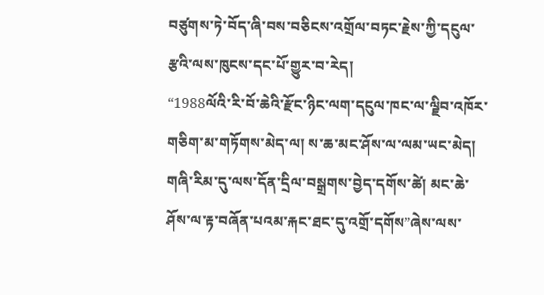བཙུགས་ཏེ་བོད་ཞི་བས་བཅིངས་འགྲོལ་བཏང་རྗེས་ཀྱི་དངུལ་རྩའི་ལས་ཁུངས་དང་པོ་གྱུར་བ་རེད།
“1988ལོའི་རི་བོ་ཆེའི་རྫོང་ཉིང་ལག་དངུལ་ཁང་ལ་ལྗིབ་འཁོར་གཅིག་མ་གཏོགས་མེད་ལ། ས་ཆ་མང་ཤོས་ལ་ལམ་ཡང་མེད། གཞི་རིམ་དུ་ལས་དོན་དྲིལ་བསྒྲགས་བྱེད་དགོས་ཚེ། མང་ཆེ་ཤོས་ལ་རྟ་བཞོན་པའམ་རྐང་ཐང་དུ་འགྲོ་དགོས”ཞེས་ལས་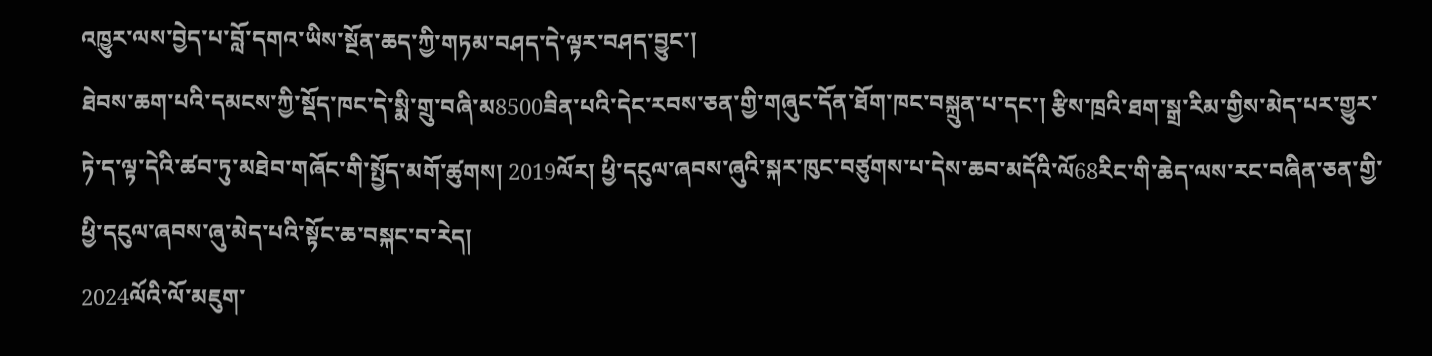འཁྱུར་ལས་བྱེད་པ་བློ་དགའ་ཡིས་སྔོན་ཆད་ཀྱི་གཏམ་བཤད་དེ་ལྟར་བཤད་བྱུང་།
ཐེབས་ཆག་པའི་དམངས་ཀྱི་སྡོད་ཁང་དེ་སྨི་གྲུ་བཞི་མ8500ཟིན་པའི་དེང་རབས་ཅན་གྱི་གཞུང་དོན་ཐོག་ཁང་བསྐྲུན་པ་དང་། རྩིས་ཁྲའི་ཐག་སྒྲ་རིམ་གྱིས་མེད་པར་གྱུར་ཏེ་ད་ལྟ་དེའི་ཚབ་ཏུ་མཐེབ་གཞོང་གི་སྤྱོད་མགོ་ཚུགས། 2019ལོར། ཕྱི་དངུལ་ཞབས་ཞུའི་སྐར་ཁུང་བཙུགས་པ་དེས་ཆབ་མདོའི་ལོ68རིང་གི་ཆེད་ལས་རང་བཞིན་ཅན་གྱི་ཕྱི་དངུལ་ཞབས་ཞུ་མེད་པའི་སྟོང་ཆ་བསྐང་བ་རེད།
2024ལོའི་ལོ་མཇུག་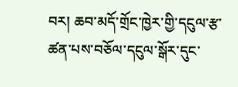བར། ཆབ་མདོ་གྲོང་ཁྱེར་གྱི་དངུལ་རྩ་ཚན་པས་བཅོལ་དངུལ་སྒོར་དུང་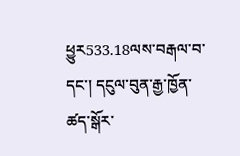ཕྱུར533.18ལས་བརྒལ་བ་དང་། དངུལ་བུན་རྒྱ་ཁྱོན་ཚད་སྒོར་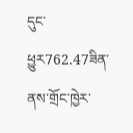དུང་ཕྱུར762.47ཟིན་ནས་གྲོང་ཁྱེར་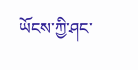ཡོངས་ཀྱི་ཤང་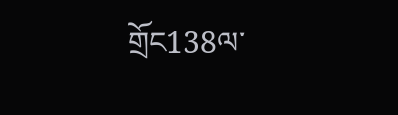གྲོང138ལ་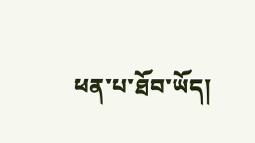ཕན་པ་ཐོབ་ཡོད།